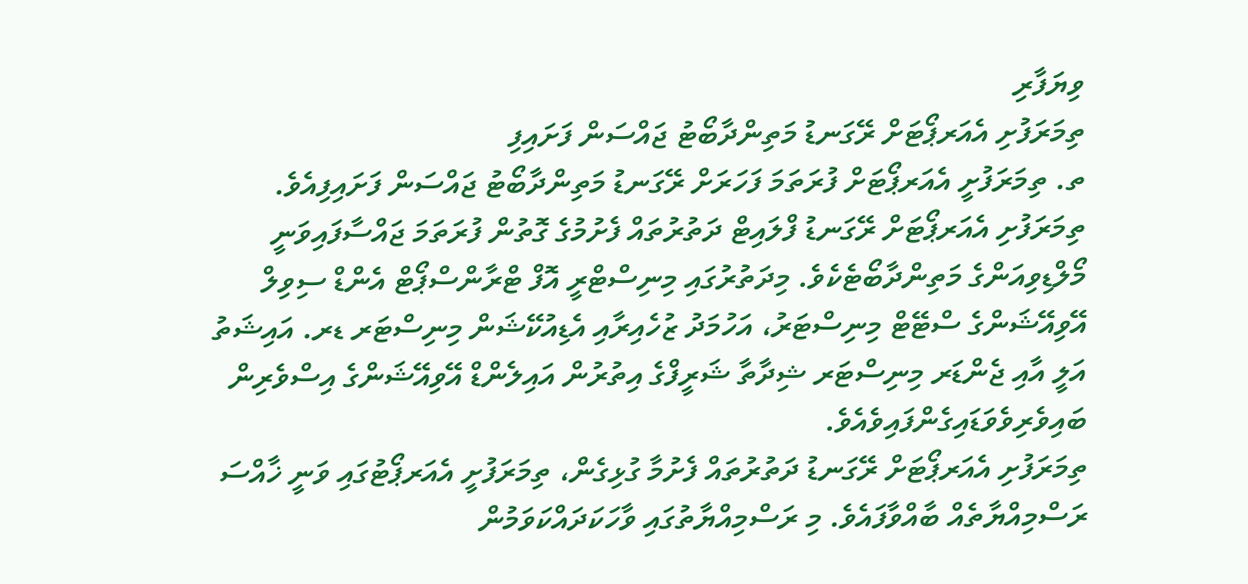ވިޔަފާރި
ތިމަރަފުށި އެއަރޕޯޓަށް ރޭގަނޑު މަތިންދާބޯޓު ޖައްސަން ފަށައިފި
ތ. ތިމަރަފުށީ އެއަރޕޯޓަށް ފުރަތަމަ ފަހަރަށް ރޭގަނޑު މަތިންދާބޯޓު ޖައްސަން ފަށައިފިއެވެ.
ތިމަރަފުށި އެއަރޕޯޓަށް ރޭގަނޑު ފްލައިޓް ދަތުރުތައް ފެށުމުގެ ގޮތުން ފުރަތަމަ ޖައްސާފައިވަނީ މޯލްޑިވިއަންގެ މަތިންދާބޯޓެކެވެ. މިދަތުރުގައި މިނިސްޓްރީ އޮފް ޓްރާންސްޕޯޓް އެންޑް ސިވިލް އޭވިއޭޝަންގެ ސްޓޭޓް މިނިސްޓަރު، އަހުމަދު ޒުހެއިރާއި އެޑިއުކޭޝަން މިނިސްޓަރ ޑރ. އައިޝަތު އަލީ އާއި ޖެންޑަރ މިނިސްޓަރ ޝިދާތާ ޝަރީފްގެ އިތުރުން އައިލެންޑް އޭވިއޭޝަންގެ އިސްވެރިން ބައިވެރިވެވަޑައިގެންފައިވެއެވެ.
ތިމަރަފުށި އެއަރޕޯޓަށް ރޭގަނޑު ދަތުރުތައް ފެށުމާ ގުޅިގެން، ތިމަރަފުށީ އެއަރޕޯޓުގައި ވަނީ ޚާއްސަ ރަސްމިއްޔާތެއް ބާއްވާފައެވެ. މި ރަސްމިއްޔާތުގައި ވާހަކަދައްކަވަމުން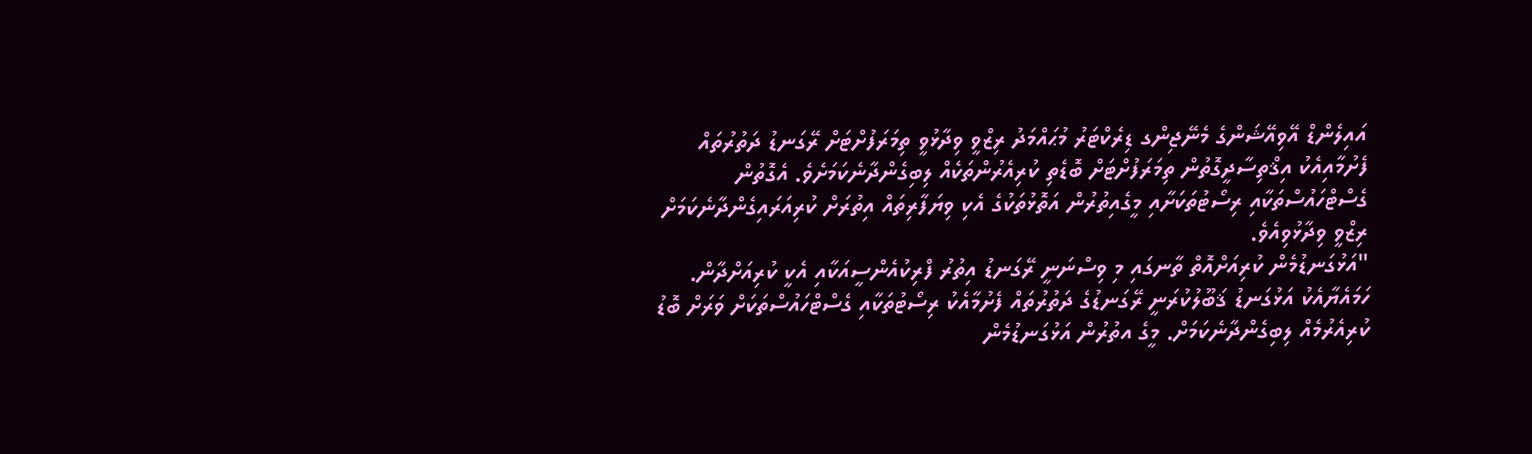އައިލެންޑް އޭވިއޭޝަންގެ މެނޭޖިންގ ޑިރެކްޓަރު މުޙައްމަދު ރިޒްވީ ވިދާޅުވީ ތިމަރަފުށްޓަށް ރޭގަނޑު ދަތުރުތައް ފެށުމާއިއެކު އިޤްތިސާދީގޮތުން ތިމަރަފުށްޓަށް ބޮޑެތި ކުރިއެރުންތަކެއް ލިބިގެންދާނެކަމަށެވެ. އެގޮތުން ގެސްޓްހައުސްތަކާއި ރިސޯޓުތަކަށާއި މީގެއިތުރުން އަތޮޅުތަކުގެ އެކި ވިޔަފާރިތައް އިތުރަށް ކުރިއަރައިގެންދާނެކަމަށް ރިޒްވީ ވިދާޅުވިއެވެ.
"އަޅުގަނޑުމެން ކުރިއަށްއޮތް ތާނގައި މި ވިސްނަނީ ރޭގަނޑު އިތުރު ފްރިކުއެންސީއަކާއި އެކީ ކުރިއަށްދާން. ހަމައެޔާއެކު އަޅުގަނޑު ޤަބޫލުކުރަނީ ރޭގަނޑުގެ ދަތުރުތައް ފެށުމާއެކު ރިސޯޓުތަކާއި ގެސްޓްހައުސްތަކަށް ވަރަށް ބޮޑު ކުރިއެރުމެއް ލިބިގެންދާނެކަމަށް. މީގެ އތުރުން އަޅުގަނޑުމެން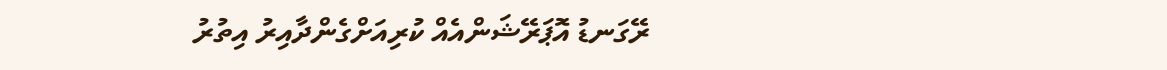ރޭގަނޑު އޮޕަރޭޝަންއެއް ކުރިއަށްގެންދާއިރު އިތުރު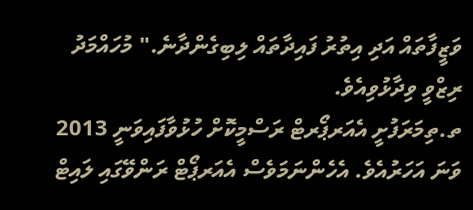ވަޒީފާތައް އަދި އިތުރު ފައިދާތައް ލިބިގެންދާނެ." މުހައްމަދު ރިޒްވީ ވިދާޅުވިއެވެ.
ތ.ތިމަރަފުށީ އެއަރޕޯރޓް ރަސްމީކޮށް ހުޅުވާފައިވަނީ 2013 ވަނަ އަހަރުއެވެ. އެހެންނަމަވެސް އެއަރޕޯޓް ރަންވޭގައި ލައިޓް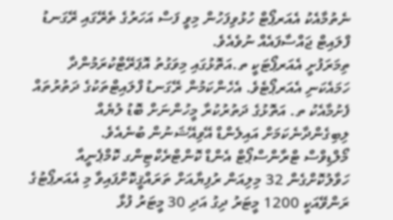ނެތުމާއެކު އެއަރޕޯޓް ހުޅުވިފަހުން މިވީ ފަސް އަހަރުގެ ތެރޭގައި ރޭގަނޑު ފްލައިޓް ޖައްސާފައެއް ނުވެއެވެ.
ތިމަރަފުށީ އެއަރޕޯޓަކީ ތ.އަތޮޅުގައި މިވަގުތު އޮޕަރޭޓްކުރަމުންދާ ހަމައެކަނި އެއަރޕޯޓެވެ. އެހެންކަމުން ރޭގަނޑު ފްލައިޓްތަކުގެ ދަތުރުތައް ފެށުމާއެކު ތ. އަތޮޅުގެ ދަތުރުކުރާ މީހުންނަށް ބޮޑު ލުޔެއް ލިބިގެންދާނެކަމަށް އައިލެންޑް އޭވިއޭޝަނުން ބުނެއެވެ.
މޯލްޑިވްސް ޓްރާންސްޕޯޓް އެންޑް ކޮންޓްރެކްޓިންގ ކޮމްޕެނީއާ ހަވާލުކޮށްގެން 32 މިލިއަން ރުފިޔާއަށް ތަރައްޤީކޮށްފައިވާ މި އެއަރޕޯޓުގެ ރަންވޭއަކީ 1200 މީޓަރު ދިގު އަދި 30 މީޓަރު ފުޅާ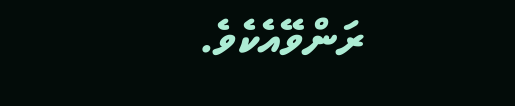ރަންވޭއެކެވެ.